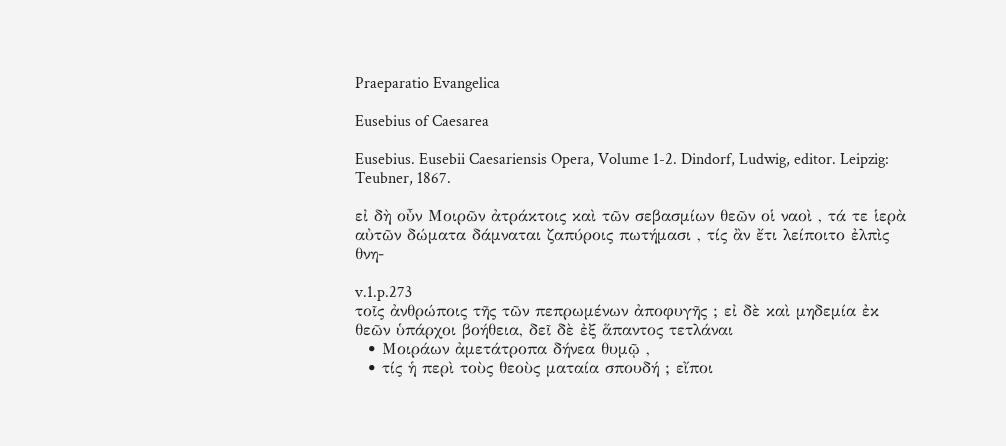Praeparatio Evangelica

Eusebius of Caesarea

Eusebius. Eusebii Caesariensis Opera, Volume 1-2. Dindorf, Ludwig, editor. Leipzig: Teubner, 1867.

εἰ δὴ οὖν Μοιρῶν ἀτράκτοις καὶ τῶν σεβασμίων θεῶν οἱ ναοὶ , τά τε ἱερὰ αὐτῶν δώματα δάμναται ζαπύροις πωτήμασι , τίς ἂν ἔτι λείποιτο ἐλπὶς θνη-

v.1.p.273
τοῖς ἀνθρώποις τῆς τῶν πεπρωμένων ἀποφυγῆς ; εἰ δὲ καὶ μηδεμία ἐκ θεῶν ὑπάρχοι βοήθεια, δεῖ δὲ ἐξ ἅπαντος τετλάναι
  • Μοιράων ἀμετάτροπα δήνεα θυμῷ ,
  • τίς ἡ περὶ τοὺς θεοὺς ματαία σπουδή ; εἴποι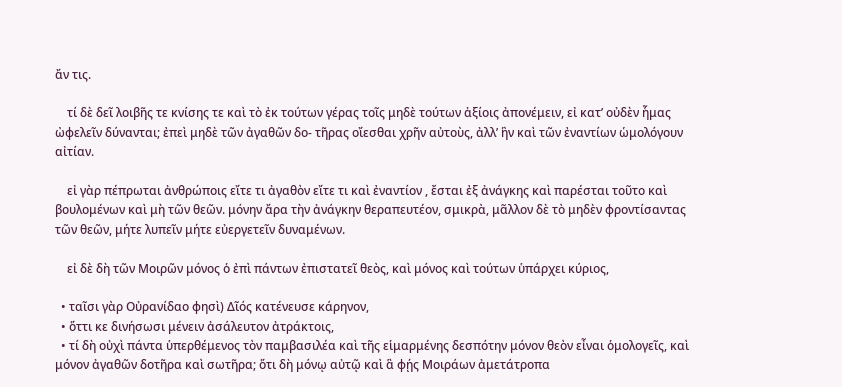ἄν τις.

    τί δὲ δεῖ λοιβῆς τε κνίσης τε καὶ τὸ ἐκ τούτων γέρας τοῖς μηδὲ τούτων ἀξίοις ἀπονέμειν, εἰ κατ’ οὐδὲν ἧμας ὠφελεῖν δύνανται; ἐπεὶ μηδὲ τῶν ἀγαθῶν δο- τῆρας οἴεσθαι χρῆν αὐτοὺς, ἀλλ’ ἣν καὶ τῶν ἐναντίων ὡμολόγουν αἰτίαν.

    εἰ γὰρ πέπρωται ἀνθρώποις εἴτε τι ἀγαθὸν εἴτε τι καὶ ἐναντίον , ἔσται ἐξ ἀνάγκης καὶ παρέσται τοῦτο καὶ βουλομένων καὶ μὴ τῶν θεῶν. μόνην ἄρα τὴν ἀνάγκην θεραπευτέον, σμικρὰ, μᾶλλον δὲ τὸ μηδὲν φροντίσαντας τῶν θεῶν, μήτε λυπεῖν μήτε εὐεργετεῖν δυναμένων.

    εἰ δὲ δὴ τῶν Μοιρῶν μόνος ὁ ἐπὶ πάντων ἐπιστατεῖ θεὸς, καὶ μόνος καὶ τούτων ὑπάρχει κύριος,

  • ταῖσι γὰρ Οὐρανίδαο φησὶ) Δῖός κατένευσε κάρηνον,
  • ὅττι κε δινήσωσι μένειν ἀσάλευτον ἀτράκτοις,
  • τί δὴ οὐχὶ πάντα ὑπερθέμενος τὸν παμβασιλέα καὶ τῆς εἱμαρμένης δεσπότην μόνον θεὸν εἶναι ὁμολογεῖς, καὶ μόνον ἀγαθῶν δοτῆρα καὶ σωτῆρα; ὅτι δὴ μόνῳ αὐτῷ καὶ ἃ φῄς Μοιράων ἀμετάτροπα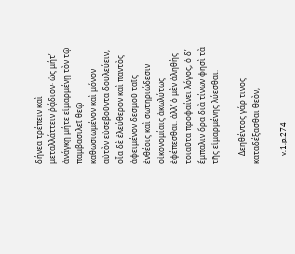δήνεα τρέπειν καὶ μεταλλάττειν ῥᾴδιον· ὡς μήτ’ ἀνάγκῃ μήτε εἱμαρμένῃ τὸν τῷ παμβασιλεῖ θεῷ καθωσιωμένον καὶ μόνον αὐτὸν εὐσεβοῦντα δουλεύειν, οἷα δὲ ἐλεύθερον καὶ παντὸς ἀφειμένον δεσμοῦ ταῖς ἐνθέοις καὶ σωτηριώδεσιν οἰκονομίαις ἀκωλύτως ἐφέπεσθαι. ἀλλ’ ὁ μὲν ἀληθὴς τοιαῦτα προφαίνει λόγος, ὁ δ’ ἔμπαλιν ὅρα διὰ τίνων φησὶ τὰ τῆς εἱμαρμένης λύεσθαι.

    Δεηθέντος γάρ τινος καταδέξασθαι θεὸν,

    v.1.p.274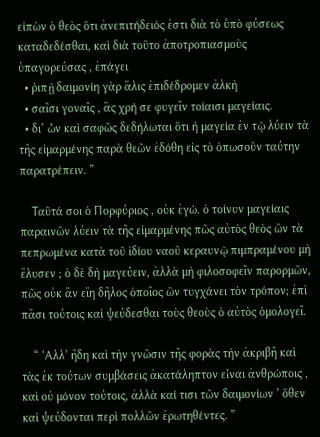εἰπὼν ὁ θεὸς ὅτι ἀνεπιτήδειός ἐστι διὰ τὸ ὑπὸ φύσεως καταδεδέσθαι, καὶ διὰ τοῦτο ἀποτροπιασμοὺς ὑπαγορεύσας , ἐπάγει
  • ῥιπῇ δαιμονίη γὰρ ἅλις ἐπιδέδρομεν ἀλκὴ
  • σαῖσι γοναῖς , ἃς χρή σε φυγεῖν τοίαισι μαγείαις.
  • δι’ ὧν καὶ σαφῶς δεδήλωται ὅτι ἡ μαγεία ἐν τῷ λύειν τὰ τῆς εἱμαρμένης παρὰ θεῶν ἐδόθη εἰς τὸ ὁπωσοῦν ταύτην παρατρέπειν. ”

    Ταῦτά σοι ὁ Πορφύριος , οὐκ ἐγώ. ὁ τοίνυν μαγείαις παραινῶν λύειν τὰ τῆς εἱμαρμένης πῶς αὐτὸς θεὸς ὢν τὰ πεπρωμένα κατὰ τοῦ ἰδίου ναοῦ κεραυνῷ πιμπραμένου μὴ ἔλυσεν ; ὁ δὲ δὴ μαγεύειν, ἀλλὰ μὴ φιλοσοφεῖν παρορμῶν, πῶς οὐκ ἂν εἴη δῆλος ὁποῖος ὢν τυγχάνει τὸν τρόπον; ἐπὶ πᾶσι τούτοις καὶ ψεύδεσθαι τοὺς θεοὺς ὁ αὐτὸς ὁμολογεῖ.

    “ ‘Αλλ’ ἤδη καὶ τὴν γνῶσιν τῆς φορὰς τὴν ἀκριβῆ καὶ τὰς ἐκ τούτων συμβάσεις ἀκατάληπτον εἶναι ἀνθρώποις , καὶ οὐ μόνον τούτοις, ἀλλὰ καί τισι τῶν δαιμονίων ’ ὅθεν καὶ ψεύδονται περὶ πολλῶν ἐρωτηθέντες. ”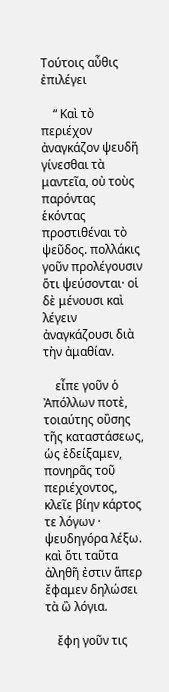Τούτοις αὖθις ἐπιλέγει

    “ Καὶ τὸ περιέχον ἀναγκάζον ψευδῆ γίνεσθαι τὰ μαντεῖα, οὐ τοὺς παρόντας ἑκόντας προστιθέναι τὸ ψεῦδος. πολλάκις γοῦν προλέγουσιν ὅτι ψεύσονται· οἱ δὲ μένουσι καὶ λέγειν ἀναγκάζουσι διὰ τὴν ἀμαθίαν.

    εἶπε γοῦν ὁ Ἀπόλλων ποτὲ, τοιαύτης οὒσης τῆς καταστάσεως, ὡς ἐδείξαμεν, πονηρᾶς τοῦ περιέχοντος, κλεῖε βίην κάρτος τε λόγων · ψευδηγόρα λέξω. καὶ ὅτι ταῦτα ἀληθῆ ἐστιν ἅπερ ἔφαμεν δηλώσει τὰ ὢ λόγια.

    ἔφη γοῦν τις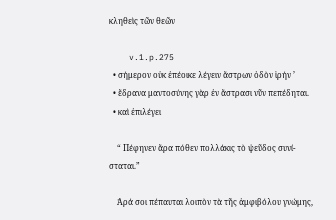κληθεὶς τῶν θεῶν

    v.1.p.275
  • σήμερον οὐκ ἐπέοικε λέγειν ἄστρων ὁδὸν ἱρήν ’
  • ἕδρανα μαντοσύνης γὰρ ἐν ἄστρασι νῦν πεπέδηται.
  • καὶ ἐπιλέγει

    “ Πέφηνεν ἄρα πόθεν πολλάκις τὸ ψεῦδος συνί- σταται.”

    Ἀρά σοι πέπαυται λοιπὸν τὰ τῆς ἀμφιβόλου γνώμης,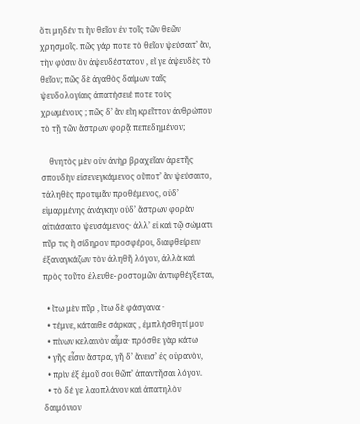ὅτι μηδέν τι ἢν θεῖον ἐν τοῖς τῶν θεῶν χρησμοῖς. πῶς γάρ ποτε τὸ θεῖον ψεύσαιτ’ ἂν, τὴν φύσιν ὂν ἀψευδέστατον , εἴ γε ἀψευδὲς τὸ θεῖον; πῶς δὲ ἀγαθὸς δαίμων ταῖς ψευδολογίαις ἀπατήσειέ ποτε τοὺς χρωμένους ; πῶς δ’ ἂν εἴη κρεῖττον ἀνθρώπου τὸ τῇ τῶν ἄστρων φορᾷ πεπεδημένον;

    θνητὸς μὲν οὑν ἀνὴρ βραχεῖαν ἀρετῆς σπουδὴν εἰσενεγκάμενος οὔποτ’ ἂν ψεύσαιτο, τἀληθὲς προτιμᾶν προθέμενος, οὐδ’ εἱμαρμένης ἀνάγκην οὐδ’ ἄστρων φορὰν αἰτιάσαιτο ψευσάμενος· ἀλλ’ εἰ καὶ τῷ σώματι πῦρ τις ἢ σίδηρον προσφέροι, διαφθείρειν ἐξαναγκάζων τὸν ἀληθῆ λόγον, ἀλλὰ καὶ πρὸς τοῦτο ἐλευθε- ροστομῶν ἀντιφθέγξεται,

  • ἴτω μὲν πῦρ , ἴτω δὲ φάσγανα ·
  • τέμνε, κάταιθε σάρκας , ἐμπλήσθητί μου
  • πίνων κελαινὸν αἷμα· πρόσθε γὰρ κάτω
  • γῆς εἶσιν ἄστρα, γῆ δ’ ἄνεισ’ ἐς οὐρανὸν,
  • πρὶν ἐξ ἐμοῦ σοι θῶπ’ ἀπαντῆσαι λόγον.
  • τὸ δέ γε λαοπλάνον καὶ ἀπατηλὸν δαιμόνιον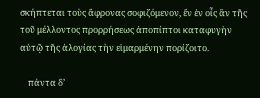σκήπτεται τοὺς ἄφρονας σοφιζόμενον, ἔν ἐν οἶς ἂν τῆς τοῦ μέλλοντος προρρήσεως ἀποπίπτοι καταφυγὴν αὐτῷ τῆς ἀλογίας τὴν εἱμαρμένην πορίζοιτο.

    πάντα δ’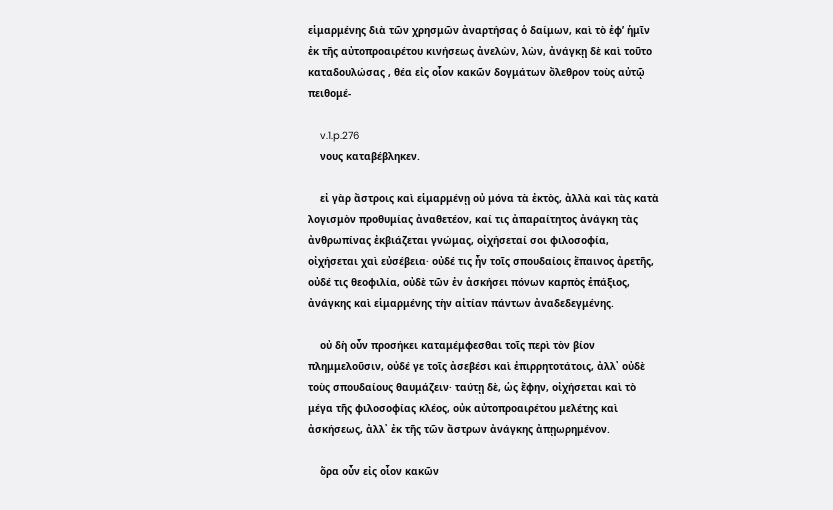εἱμαρμένης διὰ τῶν χρησμῶν ἀναρτήσας ὁ δαίμων, καὶ τὸ ἐφ’ ἡμῖν ἐκ τῆς αὐτοπροαιρέτου κινήσεως ἀνελὼν, λὼν, ἀνάγκῃ δὲ καὶ τοῦτο καταδουλώσας , θέα εἰς οἷον κακῶν δογμάτων ὄλεθρον τοὺς αὐτῷ πειθομέ-

    v.1.p.276
    νους καταβέβληκεν.

    εἰ γὰρ ἄστροις καὶ εἱμαρμένῃ οὐ μόνα τὰ ἐκτὸς, ἀλλὰ καὶ τὰς κατὰ λογισμὸν προθυμίας ἀναθετέον, καί τις ἀπαραίτητος ἀνάγκη τὰς ἀνθρωπίνας ἐκβιάζεται γνώμας, οἰχήσεταί σοι φιλοσοφία, οἰχήσεται χαὶ εὐσέβεια· οὐδέ τις ἦν τοῖς σπουδαίοις ἔπαινος ἀρετῆς, οὐδέ τις θεοφιλία, οὐδὲ τῶν ἐν ἀσκήσει πόνων καρπὸς ἐπάξιος, ἀνάγκης καὶ εἱμαρμένης τὴν αἰτίαν πάντων ἀναδεδεγμένης.

    οὐ δὴ οὖν προσήκει καταμέμφεσθαι τοῖς περὶ τὸν βίον πλημμελοῦσιν, οὐδέ γε τοῖς ἀσεβέσι καὶ ἐπιρρητοτάτοις, ἀλλ᾿ οὐδὲ τοὺς σπουδαίους θαυμάζειν· ταύτῃ δὲ, ὡς ἔφην, οἰχήσεται καὶ τὸ μέγα τῆς φιλοσοφίας κλέος, οὐκ αὐτοπροαιρέτου μελέτης καὶ ἀσκήσεως, ἀλλ᾿ ἐκ τῆς τῶν ἄστρων ἀνάγκης ἀπῃωρημένον.

    ὅρα οὖν εἰς οἷον κακῶν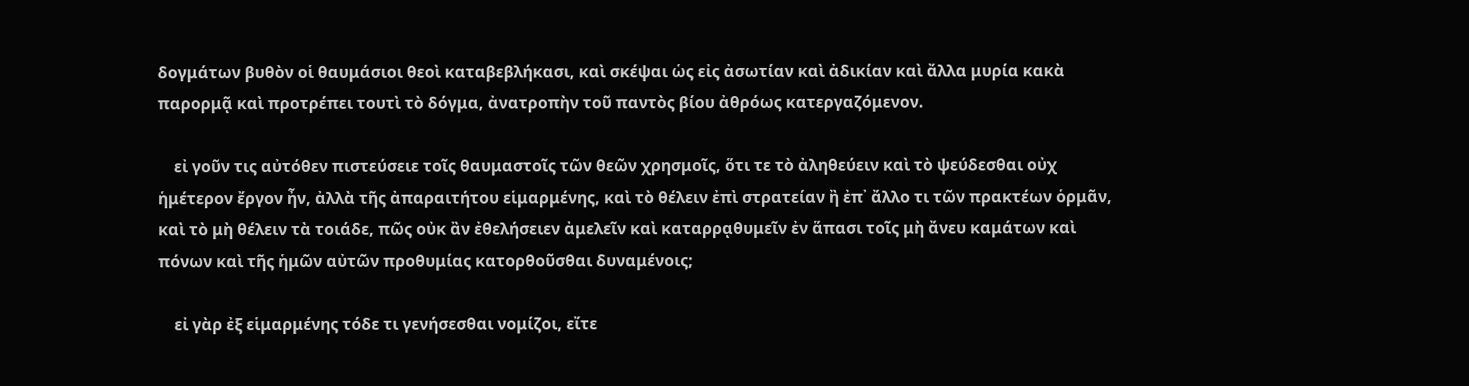δογμάτων βυθὸν οἱ θαυμάσιοι θεοὶ καταβεβλήκασι, καὶ σκέψαι ὡς εἰς ἀσωτίαν καὶ ἀδικίαν καὶ ἄλλα μυρία κακὰ παρορμᾷ καὶ προτρέπει τουτὶ τὸ δόγμα, ἀνατροπὴν τοῦ παντὸς βίου ἀθρόως κατεργαζόμενον.

    εἰ γοῦν τις αὐτόθεν πιστεύσειε τοῖς θαυμαστοῖς τῶν θεῶν χρησμοῖς, ὅτι τε τὸ ἀληθεύειν καὶ τὸ ψεύδεσθαι οὐχ ἡμέτερον ἔργον ἦν, ἀλλὰ τῆς ἀπαραιτήτου εἱμαρμένης, καὶ τὸ θέλειν ἐπὶ στρατείαν ἢ ἐπ᾿ ἄλλο τι τῶν πρακτέων ὁρμᾶν, καὶ τὸ μὴ θέλειν τὰ τοιάδε, πῶς οὐκ ἂν ἐθελήσειεν ἀμελεῖν καὶ καταρρᾳθυμεῖν ἐν ἅπασι τοῖς μὴ ἄνευ καμάτων καὶ πόνων καὶ τῆς ἡμῶν αὐτῶν προθυμίας κατορθοῦσθαι δυναμένοις;

    εἰ γὰρ ἐξ εἱμαρμένης τόδε τι γενήσεσθαι νομίζοι, εἴτε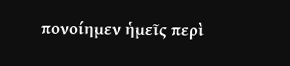πονοίημεν ἡμεῖς περὶ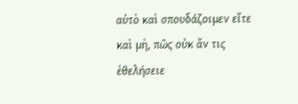αὐτὸ καὶ σπουδάζοιμεν εἴτε καὶ μὴ, πῶς οὐκ ἄν τις ἐθελήσειε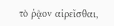τὸ ῥᾷον αἱρεῖσθαι,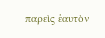παρεὶς ἑαυτὸν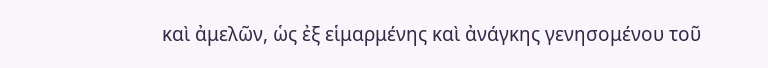καὶ ἀμελῶν, ὡς ἐξ εἱμαρμένης καὶ ἀνάγκης γενησομένου τοῦ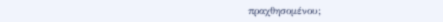πραχθησομένου;